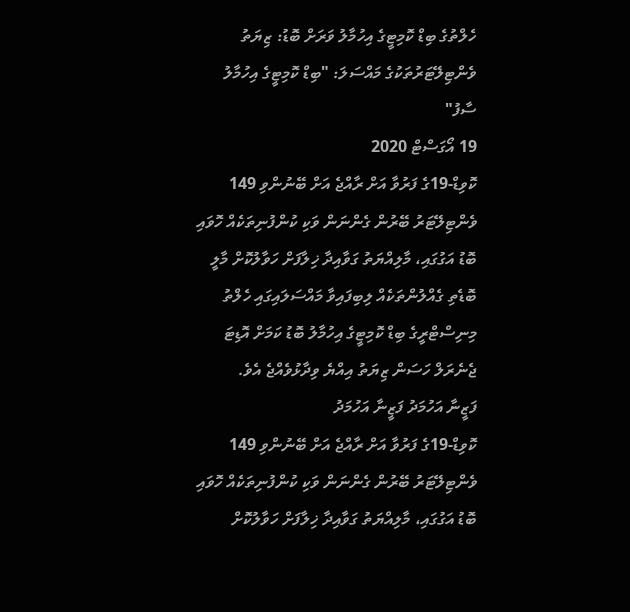ހެލްތުގެ ބިޑް ކޮމިޓީގެ އިހުމާލު ވަރަށް ބޮޑު: ޒިޔަތު
ވެންޓިލޭޓަރުތަކުގެ މައްސަލަ: "ބިޑް ކޮމިޓީގެ އިހުމާލު ސާފު"
19 އޯގަސްޓް 2020
ކޮވިޑް-19ގެ ފަރުވާ އަށް ރާއްޖެ އަށް ބޭނުންވި 149 ވެންޓިލޭޓަރު ބޭރުން ގެންނަން ވަކި ކުންފުނިތަކެއް ހޮވައި ބޮޑު އަގުގައި، މާލިއްޔަތު ގަވާއިދާ ޚިލާފަށް ހަވާލުކޮށް މާލީ ބޮޑެތި ގެއްލުންތަކެއް ލިބިފައިވާ މައްސަލައިގައި ހެލްތު މިނިސްޓްރީގެ ބިޑް ކޮމިޓީގެ އިހުމާލު ބޮޑު ކަމަށް އޮޑިޓަ ޖެނެރަލް ހަސަން ޒިޔަތު އިއްޔެ ވިދާޅުވެއްޖެ އެވެ.
ފަޒީނާ އަހުމަދު ފަޒީނާ އަހުމަދު
ކޮވިޑް-19ގެ ފަރުވާ އަށް ރާއްޖެ އަށް ބޭނުންވި 149 ވެންޓިލޭޓަރު ބޭރުން ގެންނަން ވަކި ކުންފުނިތަކެއް ހޮވައި ބޮޑު އަގުގައި، މާލިއްޔަތު ގަވާއިދާ ޚިލާފަށް ހަވާލުކޮށް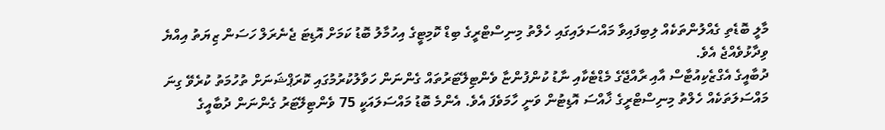މާލީ ބޮޑެތި ގެއްލުންތަކެއް ލިބިފައިވާ މައްސަލައިގައި ހެލްތު މިނިސްޓްރީގެ ބިޑް ކޮމިޓީގެ އިހުމާލު ބޮޑު ކަމަށް އޮޑިޓަ ޖެނެރަލް ހަސަން ޒިޔަތު އިއްޔެ ވިދާޅުވެއްޖެ އެވެ.
ދުބާއީގެ އެގްޒެކިއުޓާސް އާއި ރާއްޖޭގެ މެޑްޓެކާއި ނާޑު ކުންފުންޏާ ވެންޓިލޭޓަރުތައް ގެންނަން ހަވާލުކުރުމުގައި ކޮރަޕްޝަނަށް ތުހުމަތު ކުރެވޭ ގިނަ މައްސަލަތަކެއް ހެލްތު މިނިސްޓްރީގެ ޚާއްސަ އޮޑިޓުން ވަނީ ހާމަވެފަ އެވެ. އެންމެ ބޮޑު މައްސަލައަކީ 75 ވެންޓިލޭޓަރު ގެންނަން ދުބާއީގެ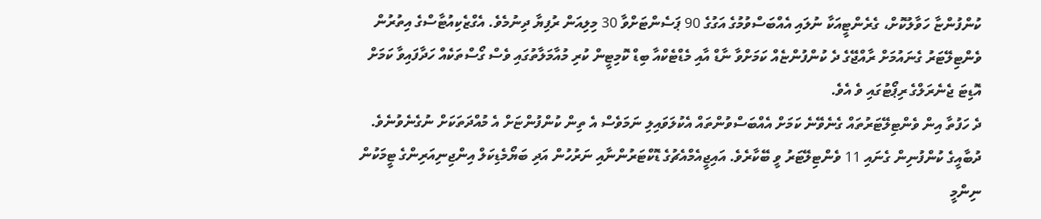ކުންފުންޏާ ހަވާލުކޮށް، ގެރެންޓީއަކާ ނުލައި އެއްބަސްވުމުގެ އަގުގެ 90 ޕަސެންޓަށްވާ 30 މިލިއަން ރުފިޔާ ދިނުމެވެ. އެގްޒެކިއުޓާސްގެ އިތުރުން ވެންޓިލޭޓަރު ގެނައުމަށް ރާއްޖޭގެ ދެ ކުންފުންޏެއް ކަމަށްވާ ނާޑް އާއި މެޑްޓެކްއާ ބިޑް ކޮމިޓީން ކުރި މުއާމަލާތުގައި ވެސް ގޯސްތަކެއް ހަދާފައިވާ ކަމަށް އޮޑިޓަ ޖެނެރަލްގެ ރިޕޯޓުގައި ވެ އެވެ.
ދެ ހަފުތާ އިން ވެންޓިލޭޓަރުތައް ގެނެވޭނެ ކަމަށް އެއްބަސްވުންތައް އެކުލަވައިލި ނަމަވެސް އެ ތިން ކުންފުންޏަށް އެ މުއްދަތަކަށް ނުގެނެވުނެވެ. ދުބާއީގެ ކުންފުނިން ގެނައި 11 ވެންޓިލޭޓަރު ވީ ބޭކާރެވެ. އައިޖީއެމްއެޗުގެ ޑޮކްޓަރުންނާއި ނަރުހުން އަދި ބަޔޯމެޑިކަލް އިންޖިނިއަރިންގެ ޓީމަކުން ނިންމީ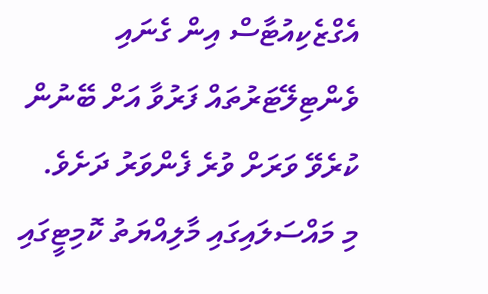އެގްޒެކިއުޓާސް އިން ގެނައި ވެންޓިލޭޓަރުތައް ފަރުވާ އަށް ބޭނުން ކުރެވޭ ވަރަށް ވުރެ ފެންވަރު ދަށެވެ.
މި މައްސަލައިގައި މާލިއްޔަތު ކޮމިޓީގައި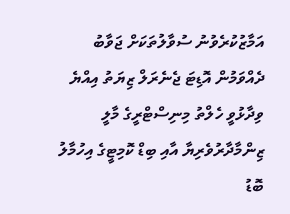އަމާޒުކުރެވުނު ސުވާލުތަކަށް ޖަވާބު ދެއްވަމުން އޮޑިޓަ ޖެނެރަލް ޒިޔަތު އިއްޔެ ވިދާޅުވީ ހެލްތު މިނިސްޓްރީގެ މާލީ ޒިންމާދާރުވެރިޔާ އާއި ބިޑް ކޮމިޓީގެ އިހުމާލު ބޮޑު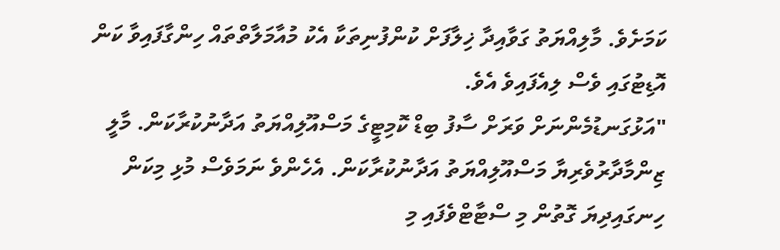ކަމަށެވެ. މާލިއްޔަތު ގަވާއިދާ ޚިލާފަށް ކުންފުނިތަކާ އެކު މުއާމަލާތްތައް ހިންގާފައިވާ ކަން އޮޑިޓުގައި ވެސް ލިއެފައިވެ އެވެ.
"އަޅުގަނޑުމެންނަށް ވަރަށް ސާފު ބިޑް ކޮމިޓީގެ މަސްއޫލިއްޔަތު އަދާނުކުރާކަން. މާލީ ޒިންމާދާރުވެރިޔާ މަސްއޫލިއްޔަތު އަދާނުކުރާކަން. އެހެންވެ ނަމަވެސް މުޅި މިކަން ހިނގައިދިޔަ ގޮތުން މި ސްޓާޓްވެފައި މި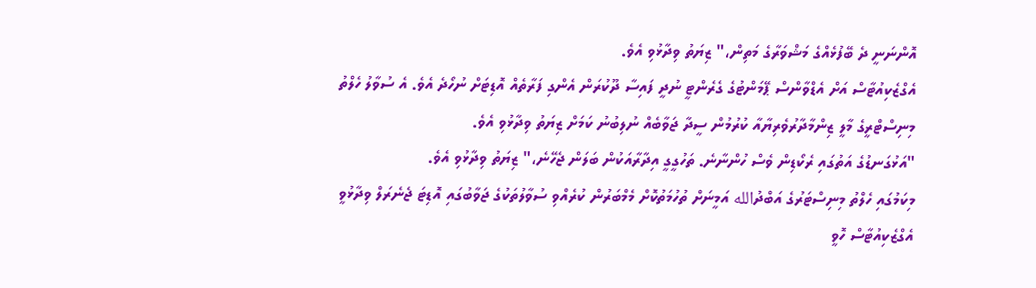އޮންނަނީ ދެ ބޭފުޅެއްގެ މަޝްވަރާގެ މަތިން،" ޒިޔަތު ވިދާޅުވި އެވެ.
އެގްޒެކިއުޓާސް އަށް އެޑްވާންސް ޕޭމަންޓުގެ ގެރެންޓީ ނުދީ ފައިސާ ދޫކުރަން އެންގި ފަރާތެއް އޮޑިޓަށް ނުހޯދެ އެވެ. އެ ސުވާލު ހެލްތު މިނިސްޓްރީގެ މާލީ ޒިންމާދާރުވެރިޔާއާ ކުރުމުން ސީދާ ޖަވާބެއް ނުލިބުނު ކަމަށް ޒިޔަތު ވިދާޅުވި އެވެ.
"އަޅުގަނޑުގެ އަތުގައި ރެކޯޑިން ވެސް ހުންނާނެ. ތަހުގީގީ އިދާރާއަކުން ބަލަން ޖެހޭނެ،" ޒިޔަތު ވިދާޅުވި އެވެ.
މިކަމުގައި ހެލްތު މިނިސްޓަރުގެ އަބްދުالله އަމީނަށް ތުހުމަތުކޮށް މެމްބަރުން ކުރެއްވި ސުވާލުތަކުގެ ޖަވާބުގައި އޮޑިޓަ ޖެނެރަލް ވިދާޅުވީ އެގްޒެކިއުޓާސް ހޮވީ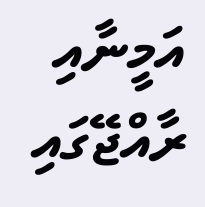އަމީނާއި ރާއްޖޭގައި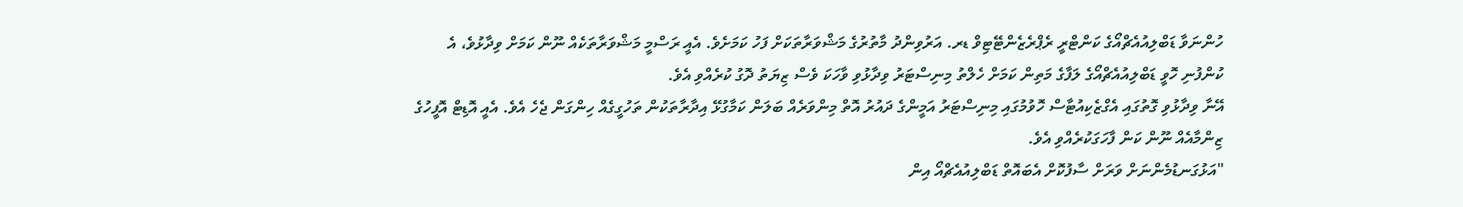ހުންނަވާ ޑަބްލިއުއެޗްއޯގެ ކަންޓްރީ ރެޕްރެޒެންޓޭޓިވް ޑރ. އަރުވިންދު މާތުރުގެ މަޝްވަރާތަކަށް ފަހު ކަމަށެވެ. އެއީ ރަސްމީ މަޝްވަރާތަކެއް ނޫން ކަމަށް ވިދާޅުވެ، އެ ކުންފުނި ހޮވީ ޑަބްލިއުއެޗްއޯގެ ލަފާގެ މަތިން ކަމަށް ހެލްތު މިނިސްޓަރު ވިދާޅުވި ވާހަކަ ވެސް ޒިޔަތު ދޮގު ކުރެއްވި އެވެ.
އޭނާ ވިދާޅުވި ގޮތުގައި އެގްޒެކިއުޓާސް ހޮވުމުގައި މިނިސްޓަރު އަމީންގެ ދައުރު އޮތް މިންވަރެއް ބަލަން ކަމާގުޅޭ އިދާރާތަކުން ތަހުގީގެއް ހިންގަން ޖެހެ އެވެ. އެއީ އޮޑިޓް އޮފީހުގެ ޒިންމާއެއް ނޫން ކަން ފާހަގަކުރެއްވި އެވެ.
"އަޅުގަނޑުމެންނަށް ވަރަށް ސާފުކޮށް އެބައޮތް ޑަބްލިއުއެޗްއޯ އިން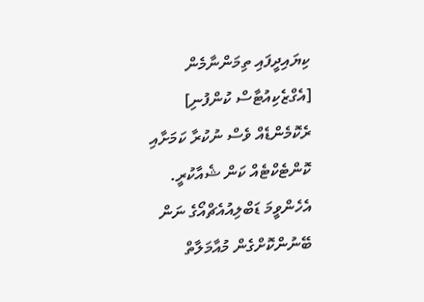ކިޔައިދީފައި ތިމަންނާމެން [އެގްޒެކިއުޓާސް ކުންފުނި] ރެކޮމެންޑެއް ވެސް ނުކުރާ ކަމަށާއި ކޮންޓެކްޓެއް ކަން ޝެއާކުރީ. އެހެންވީމަ ޑަބްލިއުއެޗްއޯގެ ނަން ބޭނުންކޮށްގެން މުއާމަލާތް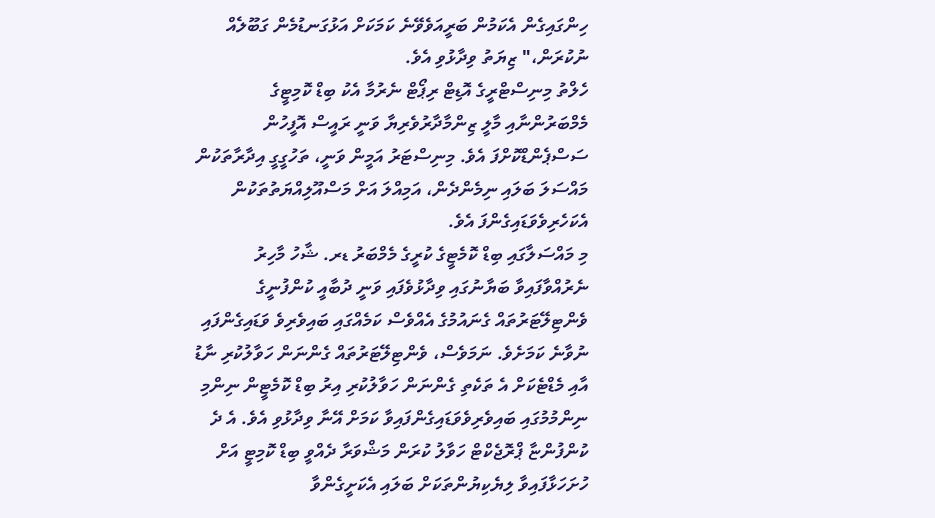ހިންގައިގެން އެކަމުން ބަރީއަވެވޭނެ ކަމަކަށް އަޅުގަނޑުމެން ގަބޫލެއް ނުކުރަން،" ޒިޔަތު ވިދާޅުވި އެވެ.
ހެލްތު މިނިސްޓްރީގެ އޮޑިޓް ރިޕޯޓް ނެރުމާ އެކު ބިޑް ކޮމިޓީގެ މެމްބަރުންނާއި މާލީ ޒިންމާދާރުވެރިޔާ ވަނީ ރައީސް އޮފީހުން ސަސްޕެންޑްކޮށްފަ އެވެ. މިނިސްޓަރު އަމީން ވަނީ، ތަހުގީގީ އިދާރާތަކުން މައްސަލަ ބަލައި ނިމެންދެން، އަމިއްލަ އަށް މަސްއޫލިއްޔަތުތަކުން އެކަހެރިވެވަޑައިގެންފަ އެވެ.
މި މައްސަލާގައި ބިޑް ކޮމެޓީގެ ކުރީގެ މެމްބަރު ޑރ. ޝާހު މާހިރު ނެރުއްވާފައިވާ ބަޔާނުގައި ވިދާޅުވެފައި ވަނީ ދުބާއީ ކުންފުނީގެ ވެންޓިލޭޓަރުތައް ގެނައުމުގެ އެއްވެސް ކަމެއްގައި ބައިވެރިވެ ވަޑައިގެންފައި ނުވާނެ ކަމަށެވެ. ނަމަވެސް، ވެންޓިލޭޓަރުތައް ގެންނަން ހަވާލުކުރި ނާޑު އާއި މެޑްޓެކަށް އެ ތަކެތި ގެންނަން ހަވާލުކުރި އިރު ބިޑް ކޮމެޓީން ނިންމި ނިންމުމުގައި ބައިވެރިވެވަޑައިގެންފައިވާ ކަމަށް އޭނާ ވިދާޅުވި އެވެ. އެ ދެ ކުންފުންޏާ ޕްރޮޖެކްޓް ހަވާލު ކުރަން މަޝްވަރާ ދެއްވީ ބިޑް ކޮމިޓީ އަށް ހުށަހަޅާފައިވާ ލިޔެކިޔުންތަކަށް ބަލައި އެކަށީގެންވާ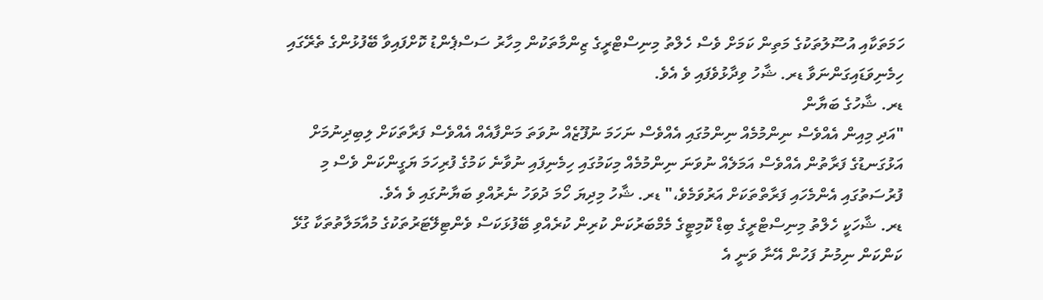ހަމަތަކާއި އުސޫލުތަކުގެ މަތިން ކަމަށް ވެސް ހެލްތު މިނިސްޓްރީގެ ޒިންމާތަކުން މިހާރު ސަސްޕެންޑު ކޮށްފައިވާ ބޭފުޅުންގެ ތެރޭގައި ހިމެނިވަޑައިގަންނަވާ ޑރ. ޝާހު ވިދާޅުވެފައި ވެ އެވެ.
ޑރ. ޝާހުގެ ބަޔާން
"އަދި މިއިން އެއްވެސް ނިންމުމެއް ނިންމުގައި އެއްވެސް ނަހަމަ ނުފޫޒެއް ނުވަތަ މަންފާއެއް އެއްވެސް ފަރާތަކަށް ލިބިދިނުމަށް އަޅުގަނޑުގެ ފަރާތުން އެއްވެސް އަމަލެއް ނުވަނަ ނިންމުމެއް މިކަމުގައި ހިމެނިފައި ނުވާނެ ކަމުގެ ފުރިހަމަ ޔަގީންކަން ވެސް މި ފުރުސަތުގައި އެންމެހައި ފަރާތްތަކަށް އަރުވަމެވެ،" ޑރ. ޝާހު މިދިޔަ ހޯމަ ދުވަހު ނެރުއްވި ބަޔާނުގައި ވެ އެވެ.
ޑރ. ޝާހަކީ ހެލްތު މިނިސްޓްރީގެ ބިޑް ކޮމިޓީގެ މެމްބަރުކަން ކުރިން ކުރެއްވި ބޭފުޅަކަސް ވެންޓިލޭޓަރުތަކުގެ މުއާމަލާތުތަކާ ގުޅޭ ކަންކަން ނިމުނު ފަހުން އޭނާ ވަނީ އެ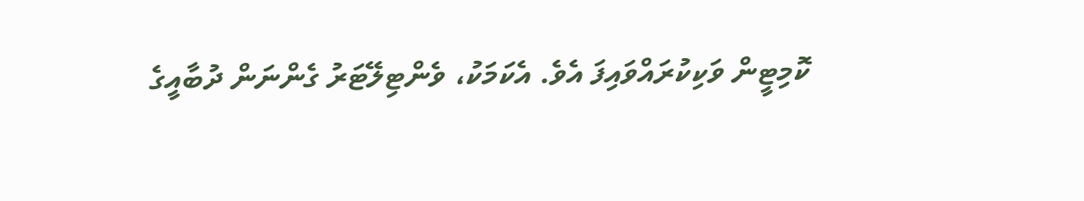ކޮމިޓީން ވަކިކުރައްވައިފަ އެވެ. އެކަމަކު، ވެންޓިލޭޓަރު ގެންނަން ދުބާއީގެ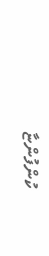ކުންފުންޏާ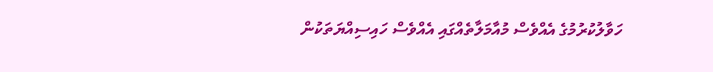ހަވާލުކުރުމުގެ އެއްވެސް މުއާމަލާތެއްގައި އެއްވެސް ހައިސިއްޔަތަކުން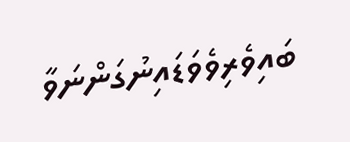ބައިވެރިވެވަޑައިނުގަންނަވާ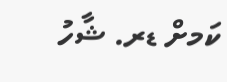ކަމށް ޑރ. ޝާހު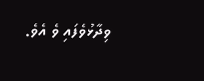ވިދާޅުވެފައި ވެ އެވެ.